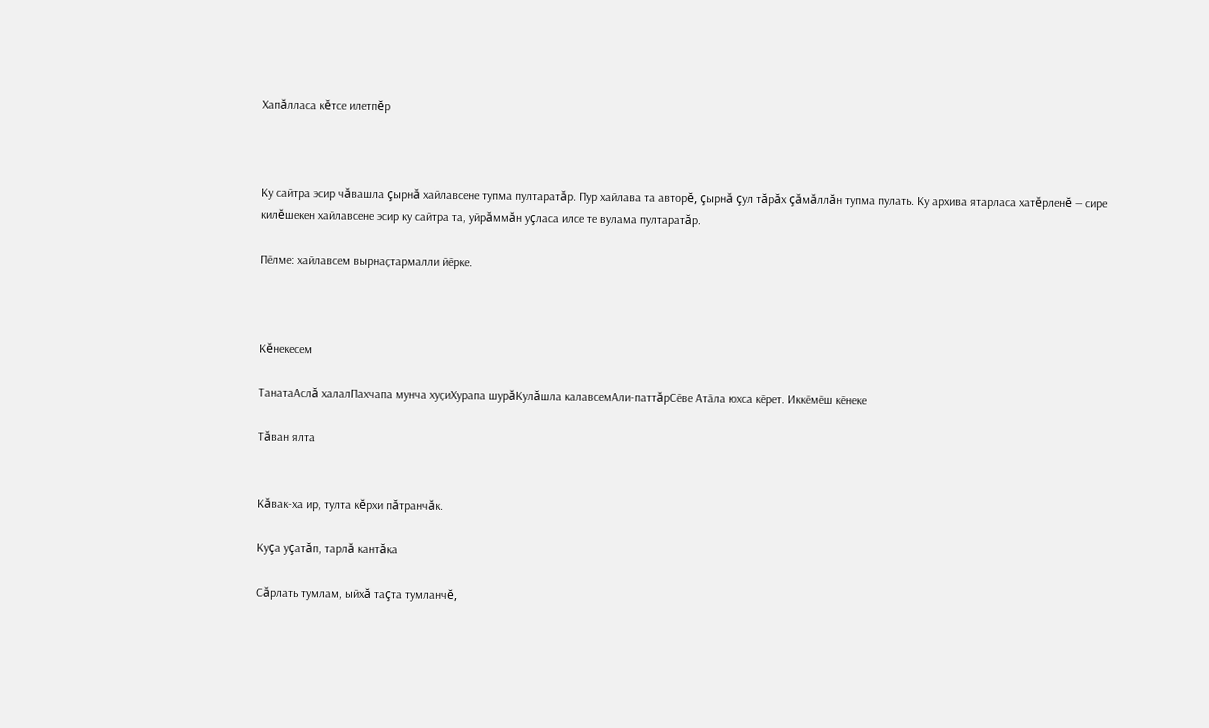Хапăлласа кĕтсе илетпĕр



Ку сайтра эсир чăвашла çырнă хайлавсене тупма пултаратăр. Пур хайлава та авторĕ, çырнă çул тăрăх çăмăллăн тупма пулать. Ку архива ятарласа хатĕрленĕ — сире килĕшекен хайлавсене эсир ку сайтра та, уйрăммăн уçласа илсе те вулама пултаратăр.

Пӗлме: хайлавсем вырнаҫтармалли йӗрке.



Кĕнекесем

ТанатаАслă халалПахчапа мунча хуҫиХурапа шурăКулăшла калавсемАли-паттăрСӗве Атӑла юхса кӗрет. Иккӗмӗш кӗнеке

Тăван ялта


Кăвак-ха ир, тулта кĕрхи пăтранчăк.

Куçа уçатăп, тарлă кантăка

Сăрлать тумлам, ыйхă таçта тумланчĕ,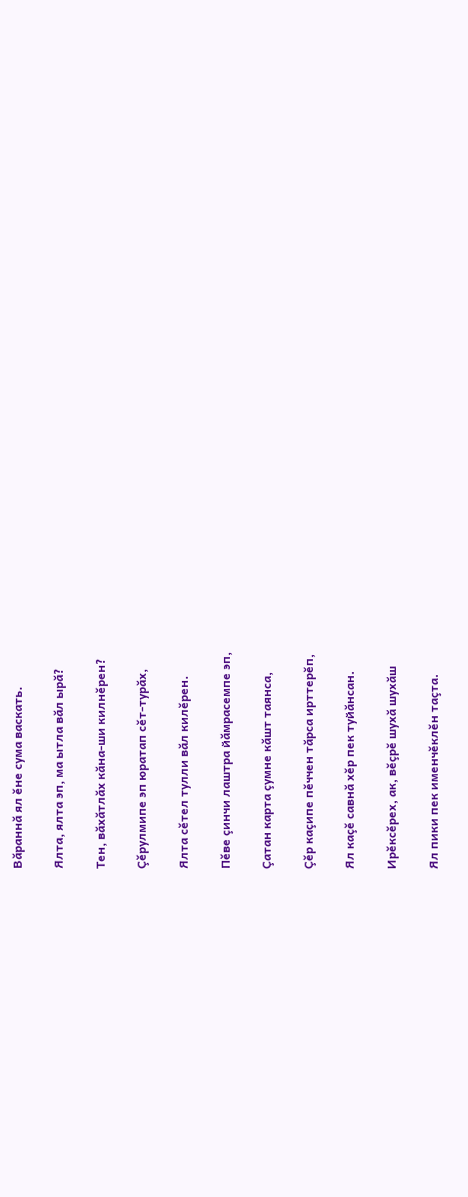Вăраннă ял ĕне сума васкать.

Ялта, ялта эп, ма ытла вăл ырă?

Тен, вăхăтлăх кăна-ши килнĕрен?

Çĕрулмипе эп юратап сĕт-турăх,

Ялта сĕтел тулли вăл килĕрен.

Пĕве çинчи лаштра йăмрасемпе эп,

Çатан карта çумне кăшт таянса,

Çĕр каçипе пĕччен тăрса ирттерĕп,

Ял каçĕ савнă хĕр пек туйăнсан.

Ирĕксĕрех, ак, вĕçрĕ шухă шухăш

Ял пики пек именчĕклĕн таçта.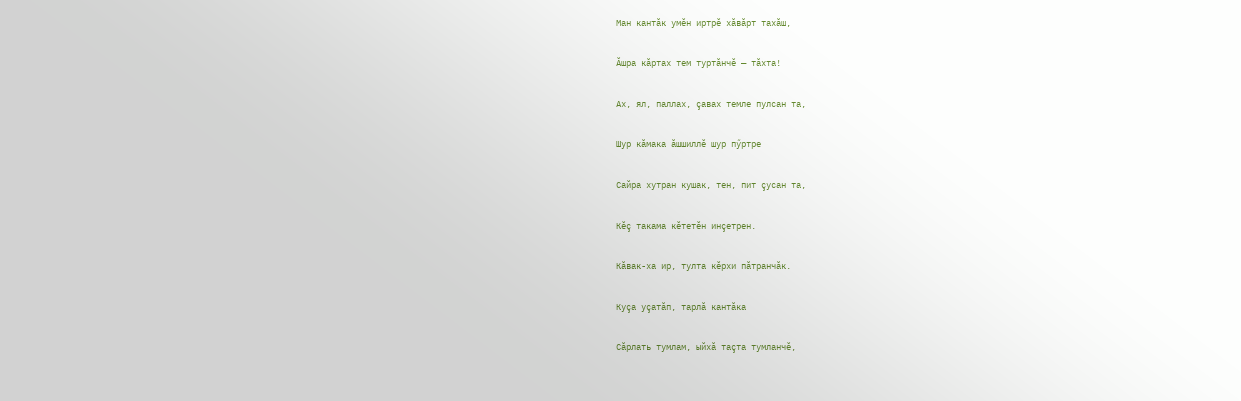Ман кантăк умĕн иртрĕ хăвăрт тахăш,

Ăшра кăртах тем туртăнчĕ — тăхта!

Ах, ял, паллах, çавах темле пулсан та,

Шур кăмака ăшшиллĕ шур пӳртре

Сайра хутран кушак, тен, пит çусан та,

Кĕç такама кĕтетĕн инçетрен.

Кăвак-ха ир, тулта кĕрхи пăтранчăк.

Куçа уçатăп, тарлă кантăка

Сăрлать тумлам, ыйхă таçта тумланчĕ,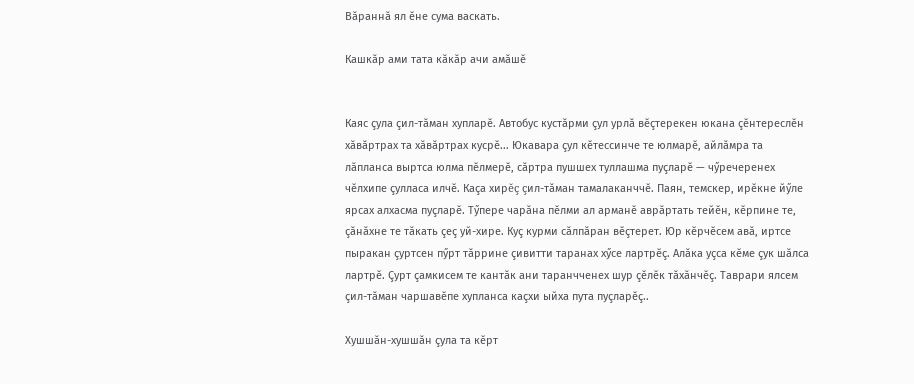Вăраннă ял ĕне сума васкать.

Кашкăр ами тата кăкăр ачи амăшĕ


Каяс çула çил-тăман хупларĕ. Автобус кустăрми çул урлă вĕçтерекен юкана çĕнтереслĕн хăвăртрах та хăвăртрах кусрĕ... Юкавара çул кĕтессинче те юлмарĕ, айлăмра та лăпланса выртса юлма пĕлмерĕ, сăртра пушшех туллашма пуçларĕ — чӳречеренех чĕлхипе çулласа илчĕ. Каçа хирĕç çил-тăман тамалаканччĕ. Паян, темскер, ирĕкне йӳле ярсах алхасма пуçларĕ. Тӳпере чарăна пĕлми ал арманĕ аврăртать тейĕн, кĕрпине те, çăнăхне те тăкать çеç уй-хире. Куç курми сăлпăран вĕçтерет. Юр кĕрчĕсем авă, иртсе пыракан çуртсен пӳрт тăррине çивитти таранах хӳсе лартрĕç. Алăка уçса кĕме çук шăлса лартрĕ. Çурт çамкисем те кантăк ани таранчченех шур çĕлĕк тăхăнчĕç. Таврари ялсем çил-тăман чаршавĕпе хупланса каçхи ыйха пута пуçларĕç..

Хушшăн-хушшăн çула та кĕрт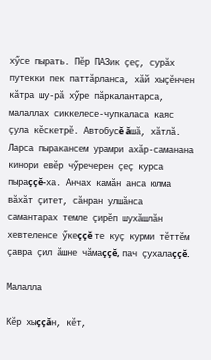хӳсе пырать. Пĕр ПАЗик çеç, сурăх путекки пек паттăрланса, хăй хыçĕнчен кăтра шу-рă хӳре пăркалантарса, малаллах сиккелесе-чупкаласа каяс çула кĕскетрĕ. Автобусĕ ăшă, хăтлă. Ларса пыракансем урамри ахăр-саманана кинори евĕр чӳречерен çеç курса пыраççĕ-ха. Анчах камăн анса юлма вăхăт çитет, сăнран улшăнса самантарах темле çирĕп шухăшлăн хевтеленсе ӳкеççĕ те куç курми тĕттĕм çавра çил ăшне чăмаççĕ, пач çухалаççĕ.

Малалла

Кĕр хыççăн, кĕт,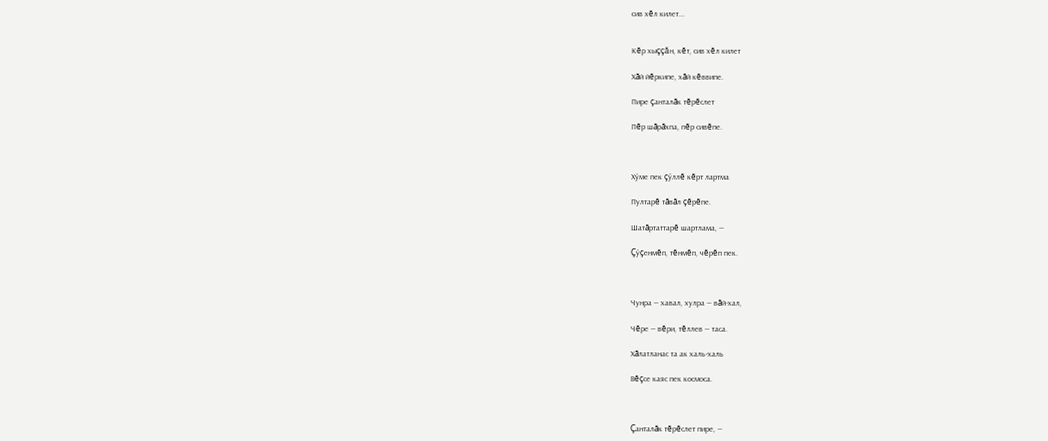сив хĕл килет...


Кĕр хыççăн, кĕт, сив хĕл килет

Хăй йĕркипе, хăй кĕввипе.

Пире çанталăк тĕрĕслет

Пĕр шăрăхпа, пĕр сивĕпе.



Хӳме пек çӳллĕ кĕрт лартма

Пултарĕ тăвăл çĕрĕпе.

Шатăртаттарĕ шартлама, —

Çӳçенмĕп, тĕнмĕп, чĕрĕп пек.



Чунра — хавал, хулра — вăй-хал,

Чĕре — вĕри, тĕллев — таса.

Хăлатланас та ак халь-халь

Вĕçсе каяс пек космоса.



Çанталăк тĕрĕслет пире, —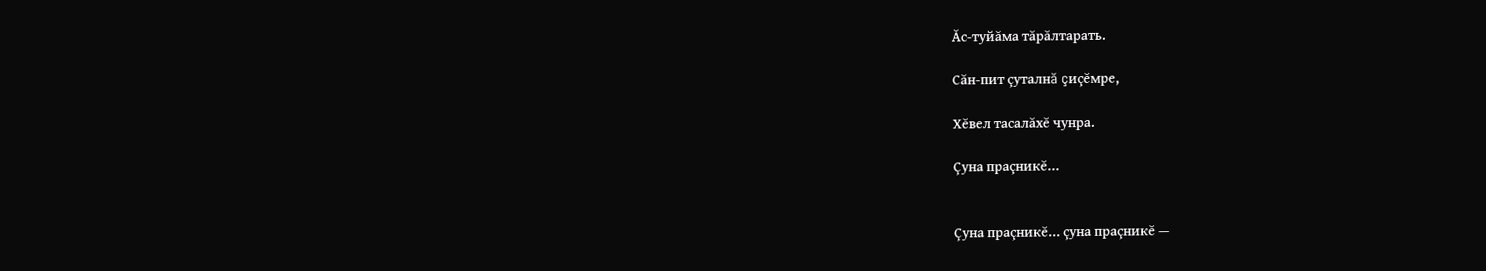Ăс-туйăма тăрăлтарать.

Сăн-пит çуталнă çиçĕмре,

Хĕвел тасалăхĕ чунра.

Çуна праçникĕ...


Çуна праçникĕ... çуна праçникĕ —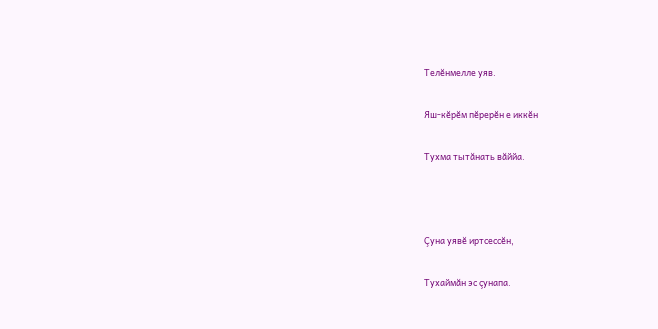Телĕнмелле уяв.

Яш-кĕрĕм пĕрерĕн е иккĕн

Тухма тытăнать вăййа.



Çуна уявĕ иртсессĕн,

Тухаймăн эс çунапа.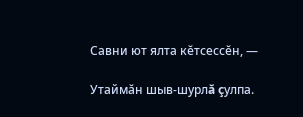Савни ют ялта кĕтсессĕн, —

Утаймăн шыв-шурлă çулпа.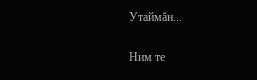Утаймăн...

Ним те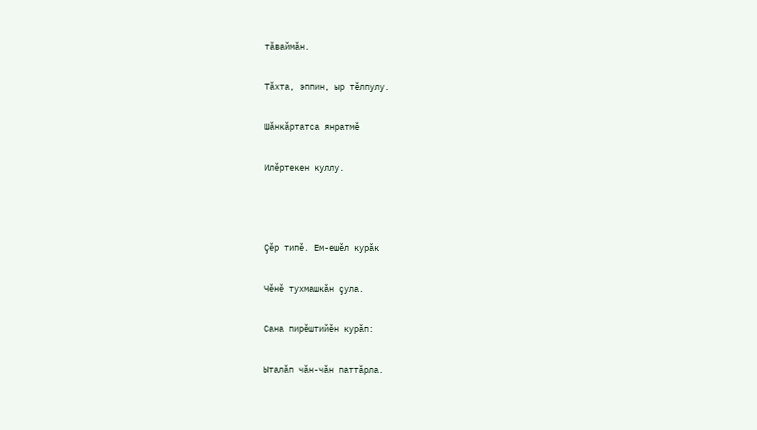тăваймăн.

Тăхта, эппин, ыр тĕлпулу.

Шăнкăртатса янратмĕ

Илĕртекен куллу.



Çĕр типĕ. Ем-ешĕл курăк

Чĕнĕ тухмашкăн çула.

Сана пирĕштийĕн курăп:

Ыталăп чăн-чăн паттăрла.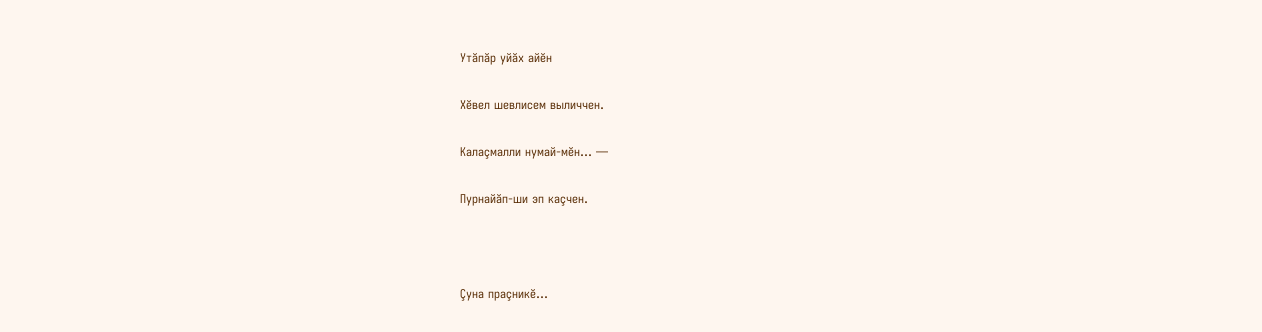Утăпăр уйăх айĕн

Хĕвел шевлисем выличчен.

Калаçмалли нумай-мĕн... —

Пурнайăп-ши эп каçчен.



Çуна праçникĕ...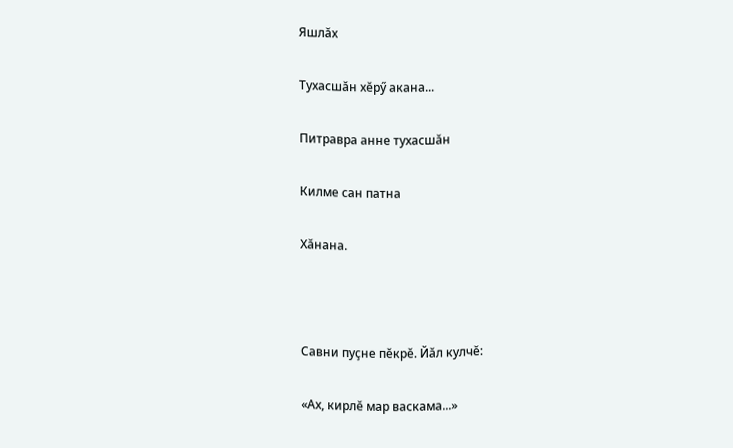Яшлăх

Тухасшăн хĕрӳ акана...

Питравра анне тухасшăн

Килме сан патна

Хăнана.



Савни пуçне пĕкрĕ. Йăл кулчĕ:

«Ах, кирлĕ мар васкама...»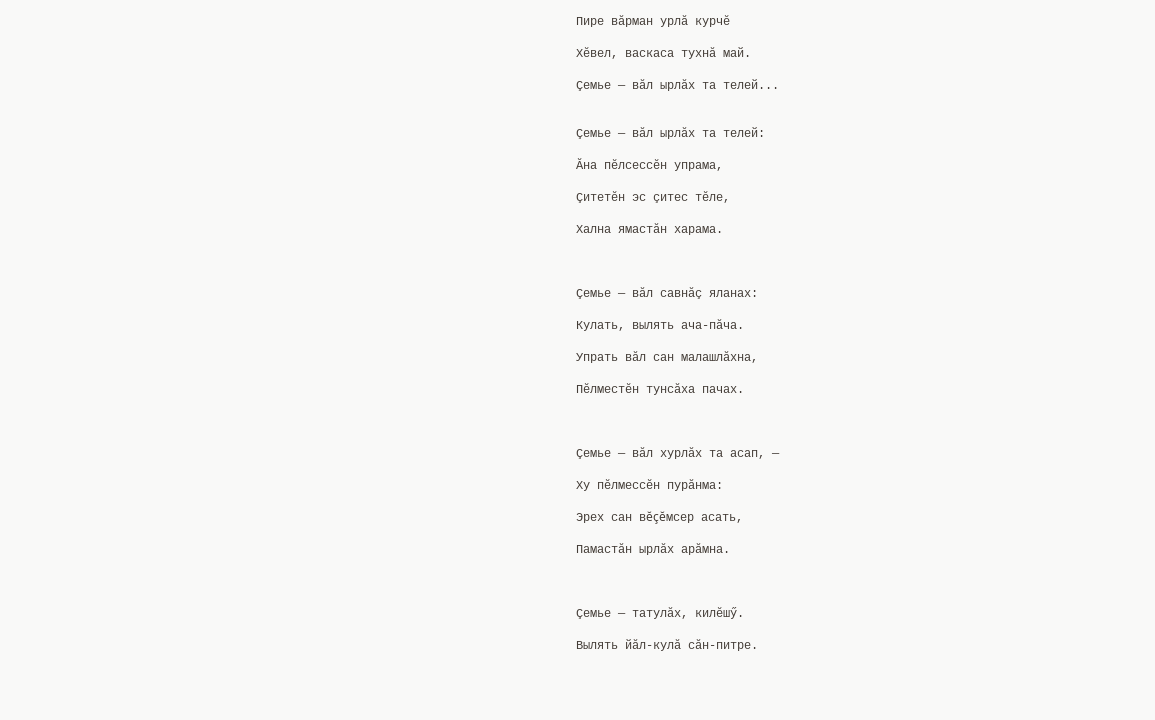Пире вăрман урлă курчĕ

Хĕвел, васкаса тухнă май.

Çемье — вăл ырлăх та телей...


Çемье — вăл ырлăх та телей:

Ăна пĕлсессĕн упрама,

Çитетĕн эс çитес тĕле,

Хална ямастăн харама.



Çемье — вăл савнăç яланах:

Кулать, вылять ача-пăча.

Упрать вăл сан малашлăхна,

Пĕлместĕн тунсăха пачах.



Çемье — вăл хурлăх та асап, —

Ху пĕлмессĕн пурăнма:

Эрех сан вĕçĕмсер асать,

Памастăн ырлăх арăмна.



Çемье — татулăх, килĕшӳ.

Вылять йăл-кулă сăн-питре.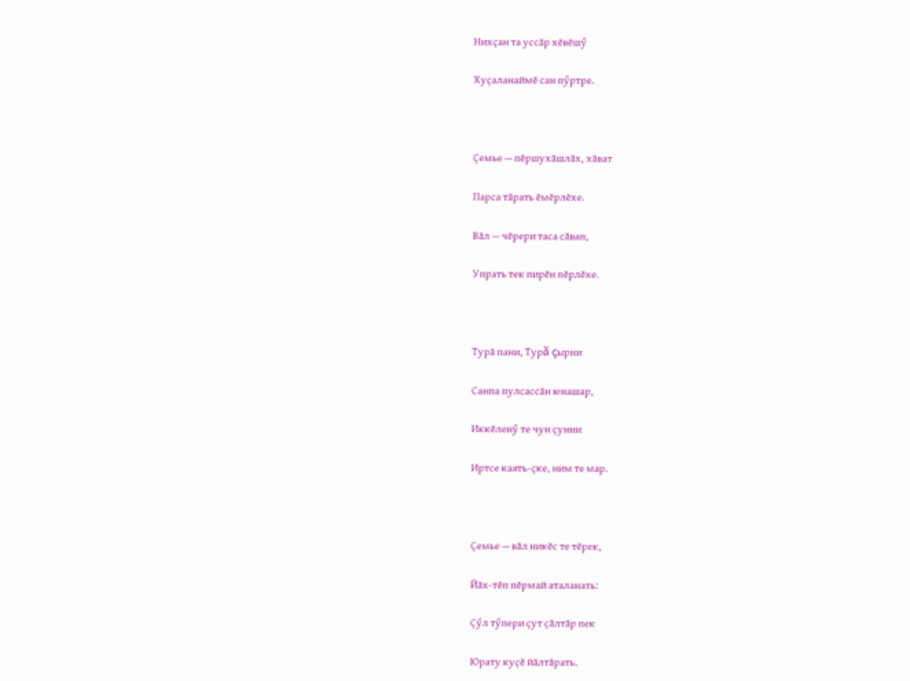Нихçан та уссăр хĕвĕшӳ

Хуçаланаймĕ сан пӳртре.



Çемье — пĕршухăшлăх, хăват

Парса тăрать ĕмĕрлĕхе.

Вăл — чĕрери таса сăвап,

Упрать тек пирĕн пĕрлĕхе.



Турă пани, Турă çырни

Санпа пулсассăн юнашар,

Иккĕленӳ те чун çунни

Иртсе каять-çке, ним те мар.



Çемье — вăл никĕс те тĕрек,

Йăх-тĕп пĕрмай аталанать:

Çӳл тӳпери çут çăлтăр пек

Юрату куçĕ йăлтăрать.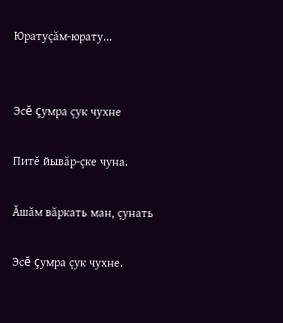Юратуçăм-юрату...


Эсĕ çумра çук чухне

Питĕ йывăр-çке чуна.

Ăшăм вăркать ман, çунать

Эсĕ çумра çук чухне.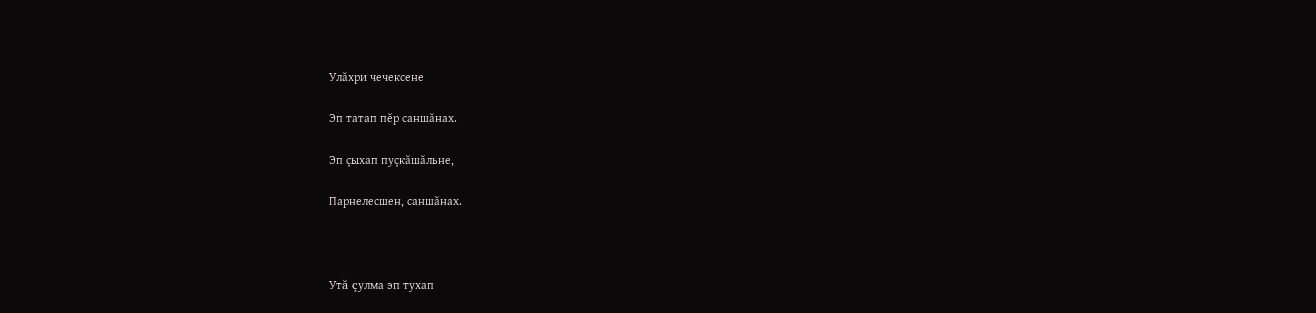Улăхри чечексене

Эп татап пĕр саншăнах.

Эп çыхап пуçкăшăльне,

Парнелесшен, саншăнах.



Утă çулма эп тухап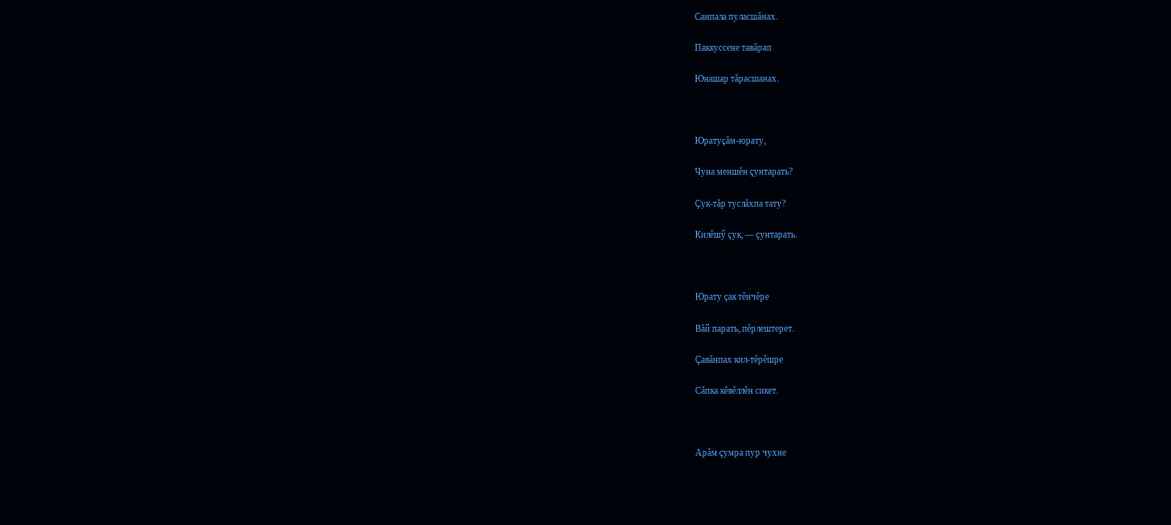Санпала пуласшăнах.

Паккуссене тавăрап

Юнашар тăрасшанах.



Юратуçăм-юрату,

Чуна меншĕн çунтарать?

Çук-тăр туслăхпа тату?

Килĕшӳ çук, — çунтарать.



Юрату çак тĕнчĕре

Вăй парать, пĕрлештерет.

Çавăнпах кил-тĕрĕшре

Сăпка кĕвĕллĕн сикет.



Арăм çумра пур чухне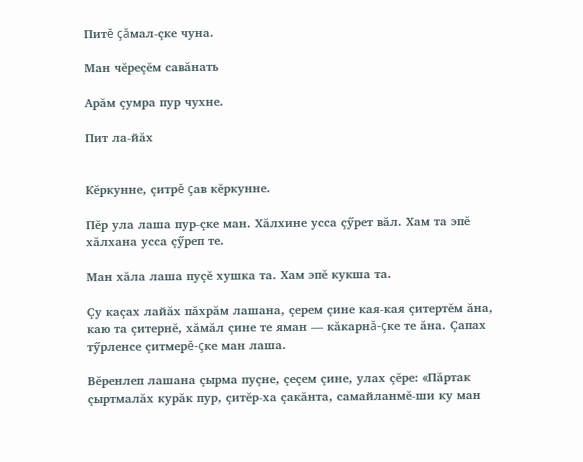Питĕ çăмал-çке чуна.

Ман чĕреçĕм савăнать

Арăм çумра пур чухне.

Пит ла-йăх


Кĕркунне, çитрĕ çав кĕркунне.

Пĕр ула лаша пур-çке ман. Хăлхине усса çӳрет вăл. Хам та эпĕ хăлхана усса çӳреп те.

Ман хăла лаша пуçĕ хушка та. Хам эпĕ кукша та.

Çу каçах лайăх пăхрăм лашана, çерем çине кая-кая çитертĕм ăна, каю та çитернĕ, хăмăл çине те яман — кăкарнă-çке те ăна. Çапах тӳрленсе çитмерĕ-çке ман лаша.

Вĕренлеп лашана çырма пуçне, çеçем çине, улах çĕре: «Пăртак çыртмалăх курăк пур, çитĕр-ха çакăнта, самайланмĕ-ши ку ман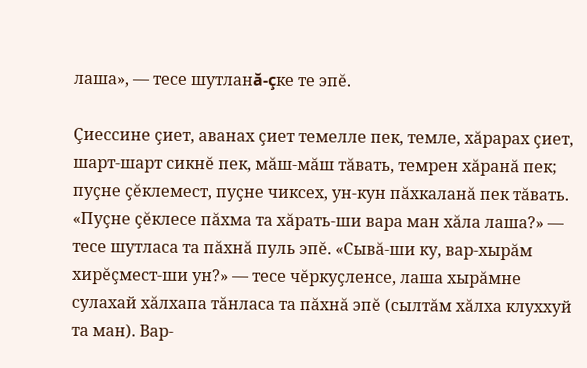лаша», — тесе шутланă-çке те эпĕ.

Çиессине çиет, аванах çиет темелле пек, темле, хăрарах çиет, шарт-шарт сикнĕ пек, мăш-мăш тăвать, темрен хăранă пек; пуçне çĕклемест, пуçне чиксех, ун-кун пăхкаланă пек тăвать. «Пуçне çĕклесе пăхма та хăрать-ши вара ман хăла лаша?» — тесе шутласа та пăхнă пуль эпĕ. «Сывă-ши ку, вар-хырăм хирĕçмест-ши ун?» — тесе чĕркуçленсе, лаша хырăмне сулахай хăлхапа тăнласа та пăхнă эпĕ (сылтăм хăлха клуххуй та ман). Вар-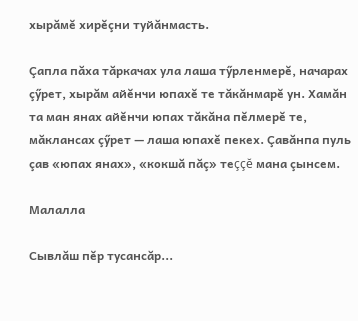хырăмĕ хирĕçни туйăнмасть.

Çапла пăха тăркачах ула лаша тӳрленмерĕ, начарах çӳрет, хырăм айĕнчи юпахĕ те тăкăнмарĕ ун. Хамăн та ман янах айĕнчи юпах тăкăна пĕлмерĕ те, мăклансах çӳрет — лаша юпахĕ пекех. Çавăнпа пуль çав «юпах янах», «кокшă пăç» теççĕ мана çынсем.

Малалла

Сывлăш пĕр тусансăр...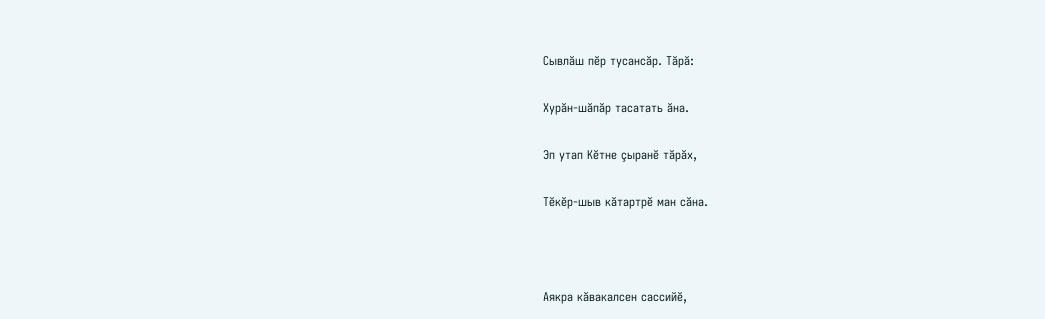Сывлăш пĕр тусансăр. Тăрă:

Хурăн-шăпăр тасатать ăна.

Эп утап Кĕтне çыранĕ тăрăх,

Тĕкĕр-шыв кăтартрĕ ман сăна.



Аякра кăвакалсен сассийĕ,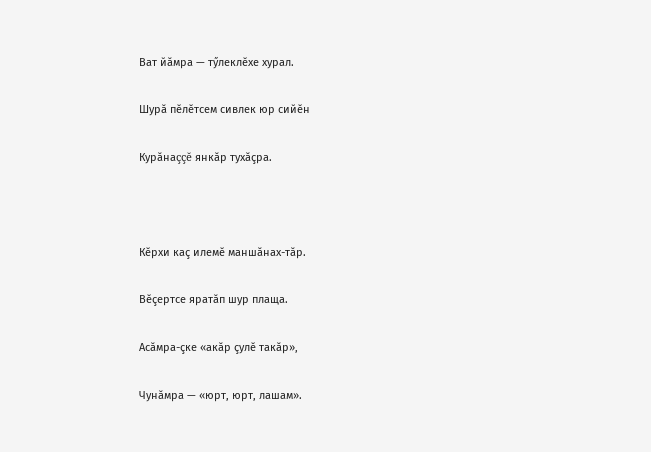Ват йăмра — тӳлеклĕхе хурал.

Шурă пĕлĕтсем сивлек юр сийĕн

Курăнаççĕ янкăр тухăçра.



Кĕрхи каç илемĕ маншăнах-тăр.

Вĕçертсе яратăп шур плаща.

Асăмра-çке «акăр çулĕ такăр»,

Чунăмра — «юрт, юрт, лашам».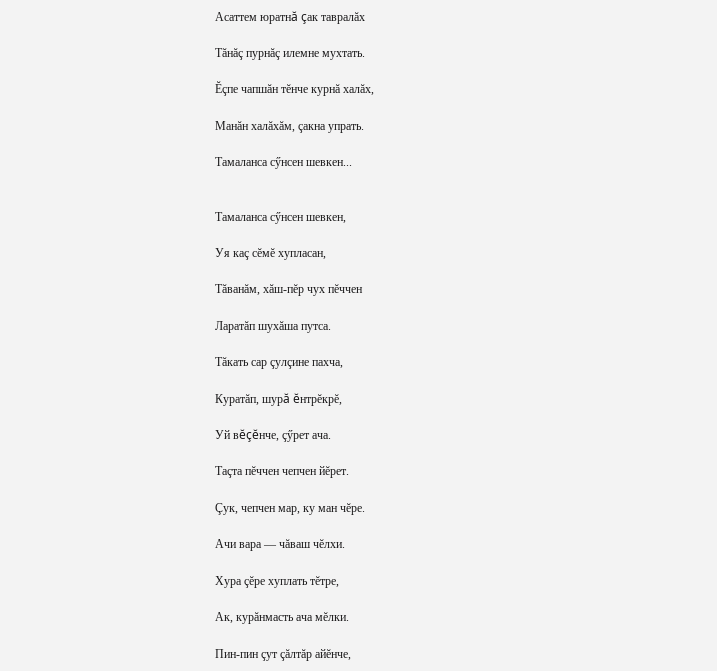Асаттем юратнă çак тавралăх

Тăнăç пурнăç илемне мухтать.

Ĕçпе чапшăн тĕнче курнă халăх,

Манăн халăхăм, çакна упрать.

Тамаланса сӳнсен шевкен...


Тамаланса сӳнсен шевкен,

Уя каç сĕмĕ хупласан,

Тăванăм, хăш-пĕр чух пĕччен

Ларатăп шухăша путса.

Тăкать сар çулçине пахча,

Куратăп, шурă ĕнтрĕкрĕ,

Уй вĕçĕнче, çӳрет ача.

Таçта пĕччен чепчен йĕрет.

Çук, чепчен мар, ку ман чĕре.

Ачи вара — чăваш чĕлхи.

Хура çĕре хуплать тĕтре,

Ак, курăнмасть ача мĕлки.

Пин-пин çут çăлтăр айĕнче,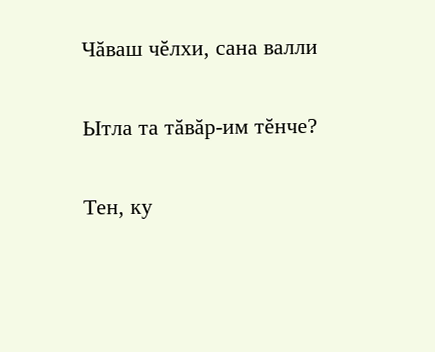Чăваш чĕлхи, сана валли

Ытла та тăвăр-им тĕнче?

Тен, ку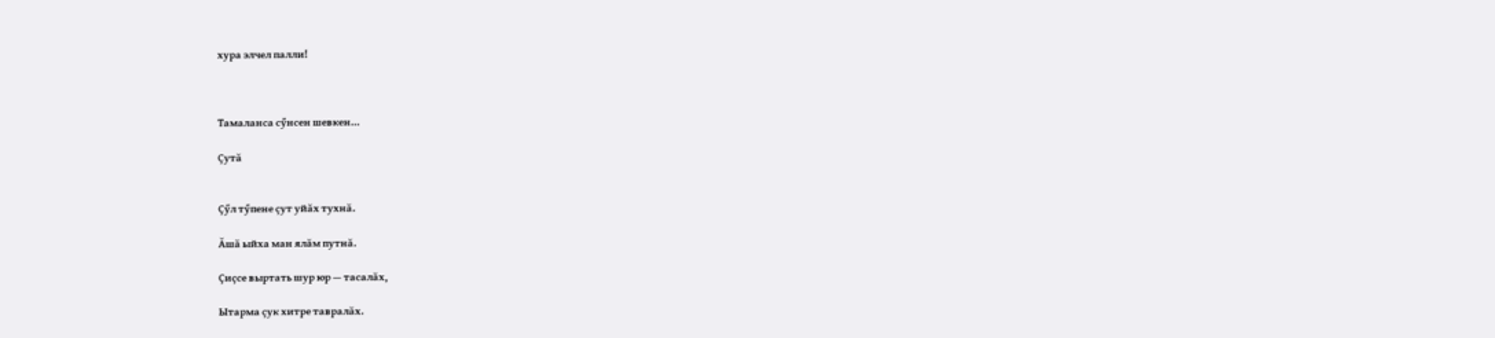хура элчел палли!



Тамаланса сӳнсен шевкен...

Çутă


Çӳл тӳпене çут уйăх тухнă.

Ăшă ыйха ман ялăм путнă.

Çиçсе выртать шур юр — тасалăх,

Ытарма çук хитре тавралăх.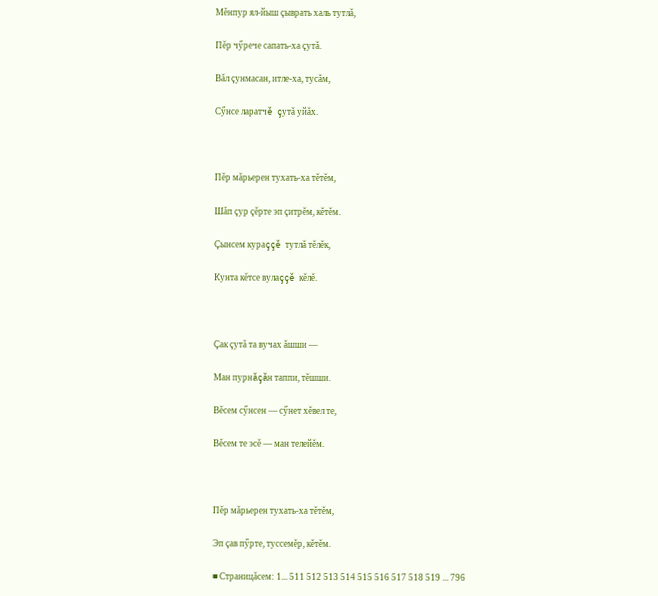Мĕнпур ял-йыш çыврать халь тутлă,

Пĕр чӳрече сапать-ха çутă.

Вăл çунмасан, итле-ха, тусăм,

Сӳнсе ларатчĕ çутă уйăх.



Пĕр мăрьерен тухать-ха тĕтĕм,

Шăп çур çĕрте эп çитрĕм, кĕтĕм.

Çынсем кураççĕ тутлă тĕлĕк,

Кунта кĕтсе вулаççĕ кĕлĕ.



Çак çутă та вучах ăшши —

Ман пурнăçăн таппи, тĕшши.

Вĕсем сӳнсен — сӳнет хĕвел те,

Вĕсем те эсĕ — ман телейĕм.



Пĕр мăрьерен тухать-ха тĕтĕм,

Эп çав пӳрте, туссемĕр, кĕтĕм.

■ Страницăсем: 1... 511 512 513 514 515 516 517 518 519 ... 796